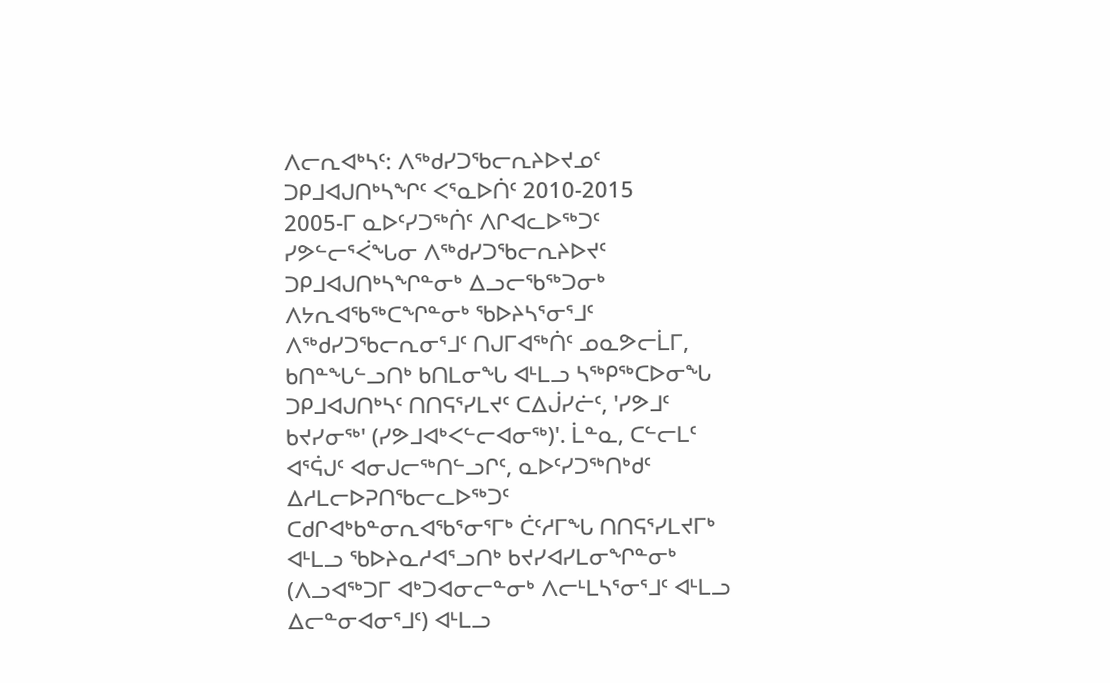ᐱᓕᕆᐊᒃᓴᑦ: ᐱᖅᑯᓯᑐᖃᓕᕆᔨᐅᔪᓄᑦ ᑐᑭᒧᐊᒍᑎᒃᓴᖏᑦ ᐸᕐᓇᐅᑏᑦ 2010-2015
2005-ᒥ ᓇᐅᑦᓯᑐᖅᑏᑦ ᐱᒋᐊᓚᐅᖅᑐᑦ ᓯᕗᓪᓕᕐᐹᖓᓂ ᐱᖅᑯᓯᑐᖃᓕᕆᔨᐅᔪᑦ ᑐᑭᒧᐊᒍᑎᒃᓴᖏᓐᓂᒃ ᐃᓗᓕᖃᖅᑐᓂᒃ ᐱᔭᕆᐊᖃᖅᑕᖏᓐᓂᒃ ᖃᐅᔨᓴᕐᓂᕐᒧᑦ ᐱᖅᑯᓯᑐᖃᓕᕆᓂᕐᒧᑦ ᑎᒍᒥᐊᖅᑏᑦ ᓄᓇᕗᓕᒫᒥ, ᑲᑎᓐᖓᓪᓗᑎᒃ ᑲᑎᒪᓂᖓ ᐊᒻᒪᓗ ᓴᖅᑭᖅᑕᐅᓂᖓ ᑐᑭᒧᐊᒍᑎᒃᓴᑦ ᑎᑎᕋᕐᓯᒪᔪᑦ ᑕᐃᒎᓯᓖᑦ, 'ᓯᕗᒧᑦ ᑲᔪᓯᓂᖅ' (ᓯᕗᒧᐊᒃᐸᓪᓕᐊᓂᖅ)'. ᒫᓐᓇ, ᑕᓪᓕᒪᑦ ᐊᕐᕌᒍᑦ ᐊᓂᒍᓕᖅᑎᓪᓗᒋᑦ, ᓇᐅᑦᓯᑐᖅᑎᒃᑯᑦ ᐃᓱᒪᓕᐅᕈᑎᖃᓕᓚᐅᖅᑐᑦ ᑕᑯᒋᐊᒃᑲᓐᓂᕆᐊᖃᕐᓂᕐᒥᒃ ᑖᑦᓱᒥᖓ ᑎᑎᕋᕐᓯᒪᔪᒥᒃ ᐊᒻᒪᓗ ᖃᐅᔨᓇᓱᐊᕐᓗᑎᒃ ᑲᔪᓯᐊᓯᒪᓂᖏᓐᓂᒃ (ᐱᓗᐊᖅᑐᒥ ᐊᒃᑐᐊᓂᓕᓐᓂᒃ ᐱᓕᒻᒪᓴᕐᓂᕐᒧᑦ ᐊᒻᒪᓗ ᐃᓕᓐᓂᐊᓂᕐᒧᑦ) ᐊᒻᒪᓗ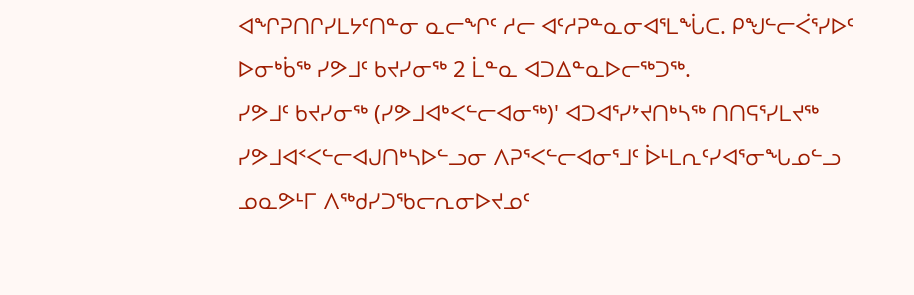ᐊᖏᕈᑎᒋᓯᒪᔭᑦᑎᓐᓂ ᓇᓕᖏᑦ ᓱᓕ ᐊᑦᓱᕈᓐᓇᓂᐊᕐᒪᖔᑕ. ᑭᖑᓪᓕᐹᕐᓯᐅᑦ ᐅᓂᒃᑳᖅ ᓯᕗᒧᑦ ᑲᔪᓯᓂᖅ 2 ᒫᓐᓇ ᐊᑐᐃᓐᓇᐅᓕᖅᑐᖅ.
ᓯᕗᒧᑦ ᑲᔪᓯᓂᖅ (ᓯᕗᒧᐊᒃᐸᓪᓕᐊᓂᖅ)' ᐊᑐᐊᕐᓯᔾᔪᑎᒃᓴᖅ ᑎᑎᕋᕐᓯᒪᔪᖅ ᓯᕗᒧᐊᑉᐸᓪᓕᐊᒍᑎᒃᓴᐅᓪᓗᓂ ᐱᕈᕐᐸᓪᓕᐊᓂᕐᒧᑦ ᐆᒻᒪᕆᑦᓯᐊᕐᓂᖓᓄᓪᓗ ᓄᓇᕗᒻᒥ ᐱᖅᑯᓯᑐᖃᓕᕆᓂᐅᔪᓄᑦ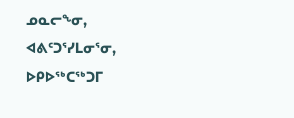ᓄᓇᓕᖕᓂ, ᐊᕕᑦᑐᕐᓯᒪᓂᕐᓂ, ᐅᑭᐅᖅᑕᖅᑐᒥ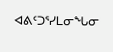ᐊᕕᑦᑐᕐᓯᒪᓂᖓᓂ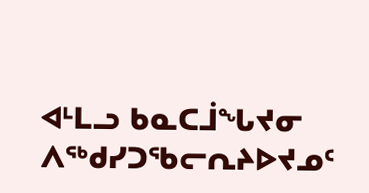ᐊᒻᒪᓗ ᑲᓇᑕᒨᖓᔪᓂ ᐱᖅᑯᓯᑐᖃᓕᕆᔨᐅᔪᓄᑦ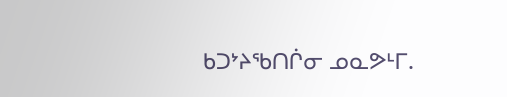ᑲᑐᔾᔨᖃᑎᒌᓂ ᓄᓇᕗᒻᒥ.